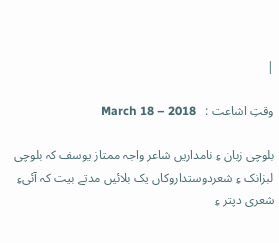|

وقتِ اشاعت :   March 18 – 2018

بلوچی زبان ءِ نامداریں شاعر واجہ ممتاز یوسف کہ بلوچی لبزانک ءِ شعردوستداروکاں یک بلائیں مدتے بیت کہ آئیءِ شعری دپتر ءِ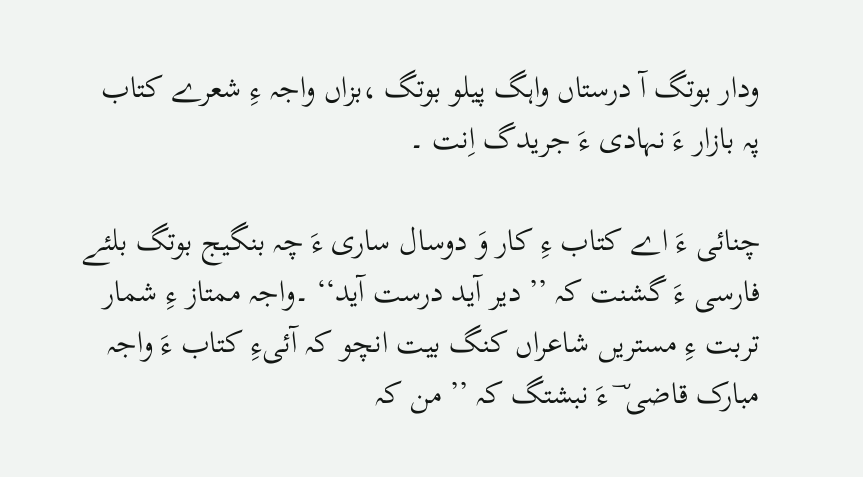ودار بوتگ آ درستاں واہگ پیلو بوتگ ،بزاں واجہ ءِ شعرے کتاب پہ بازار ءَ نہادی ءَ جریدگ اِنت ۔

چنائی ءَ اے کتاب ءِ کار وَ دوسال ساری ءَ چہ بنگیج بوتگ بلئے فارسی ءَ گشنت کہ ’’ دیر آید درست آید‘‘ ۔واجہ ممتاز ءِ شمار تربت ءِ مستریں شاعراں کنگ بیت انچو کہ آئیءِ کتاب ءَ واجہ مبارک قاضی ؔ ءَ نبشتگ کہ ’’ من کہ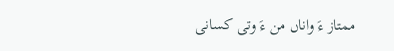ممتاز ءَ واناں من ءَ وتی کسانی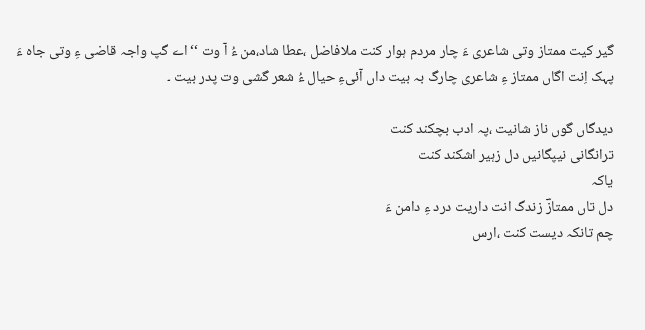گیر کیت ممتاز وتی شاعری ءَ چار مردم ہوار کنت ملافاضل ،عطا شاد،من ءُ آ وت ‘‘ اے گپ واجہ قاضی ءِ وتی جاہ ءَ پہک اِنت اگاں ممتاز ءِ شاعری چارگ بہ بیت داں آئیءِ حیال ءُ شعر گشی وت پدر بیت ۔

دیدگاں گوں ناز شانیت ،پہ ادب بچکند کنت
ترانگانی نیپگانیں دل زہیر اشکند کنت
یاکہ
دل تاں ممتازؔ زندگ انت داریت درد ءِ دامن ءَ
چم تانکہ دیست کنت ،ارس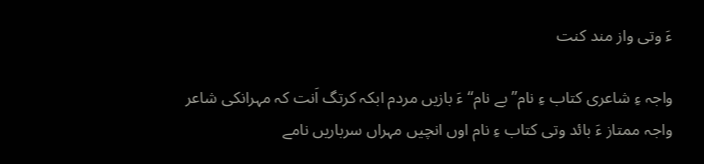ءَ وتی واز مند کنت

واجہ ءِ شاعری کتاب ءِ نام’’ بے نام‘‘ ءَ بازیں مردم ابکہ کرتگ اَنت کہ مہرانکی شاعر واجہ ممتاز ءَ بائد وتی کتاب ءِ نام اوں انچیں مہراں سرباریں نامے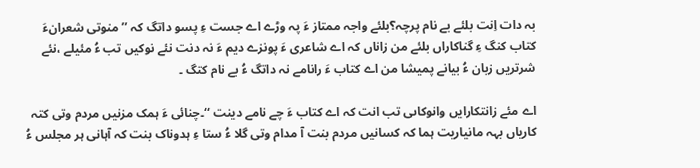بہ دات اِنت بلئے بے نام پرچہ؟بلئے واجہ ممتاز ءَ پہ وڑے اے جست ءِ پسو داتگ کہ ’’ منوتی شعرانءَ کتاب کنگ ءِ گناکاراں بلئے من زاناں کہ اے شاعری ءَ پونزے دیم ءَ نہ دنت نئے نوکیں تب ءُ مئیلے ،نئے شرتریں زبان ءُ بیانے پمیشا من اے کتاب ءَ رانامے نہ داتگ ءُ بے نام کتگ ۔

اے مئے زانتکارایں وانوکاںی تب انت کہ اے کتاب ءَ چے نامے دینت ‘‘۔چنائی ءَ ہمک مزنیں مردم وتی کتہ کاریاں بہہ مانیاریت ہما کہ کسانیں مردم بنت آ مدام وتی گلا ءُ ستا ءِ ہدوناک بنت کہ آہانی ہر مجلس ءُ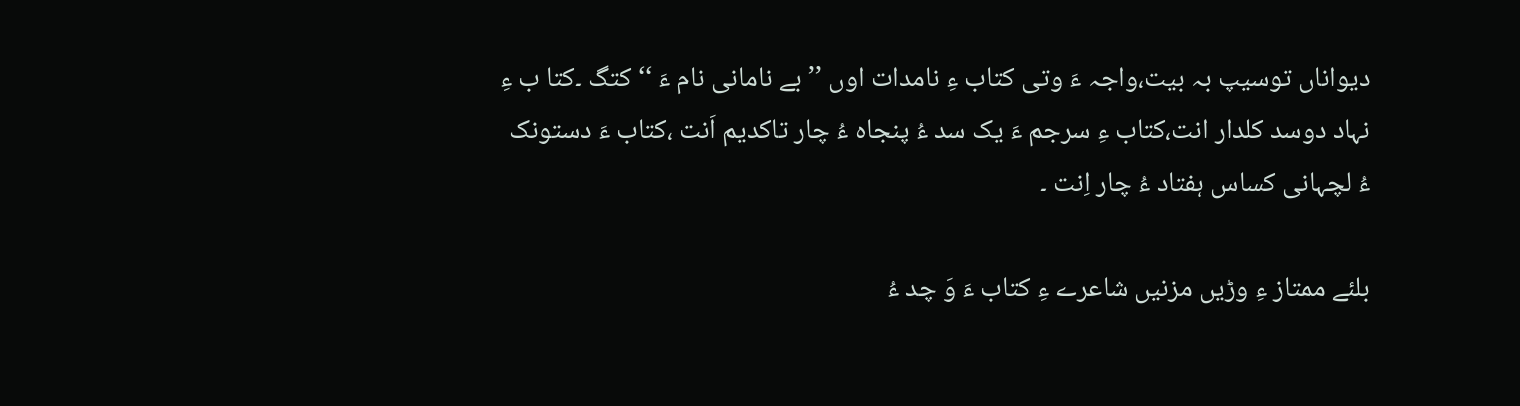دیواناں توسیپ بہ بیت،واجہ ءَ وتی کتاب ءِ نامدات اوں ’’ بے نامانی نام ءَ ‘‘ کتگ ۔کتا ب ءِ نہاد دوسد کلدار انت،کتاب ءِ سرجم ءَ یک سد ءُ پنجاہ ءُ چار تاکدیم اَنت ،کتاب ءَ دستونک ءُ لچہانی کساس ہفتاد ءُ چار اِنت ۔

بلئے ممتاز ءِ وڑیں مزنیں شاعرے ءِ کتاب ءَ وَ چد ءُ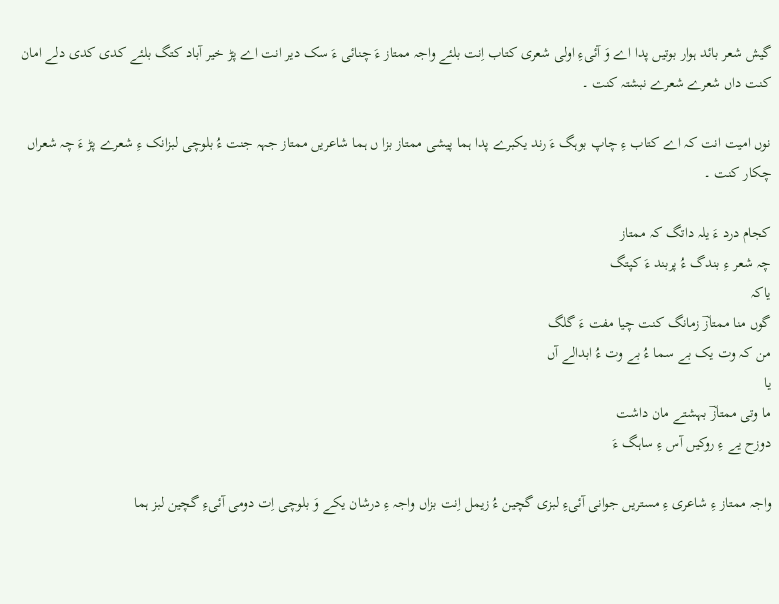گیش شعر بائد ہوار بوتیں پدا اے وَ آئیءِ اولی شعری کتاب اِنت بلئے واجہ ممتاز ءَ چنائی ءَ سک دیر انت اے پڑ خیر آباد کتگ بلئے کدی کدی دلے امان کنت داں شعرے شعرے نبشتہ کنت ۔

نوں امیت انت کہ اے کتاب ءِ چاپ بوہگ ءَ رند یکبرے پدا ہما پیشی ممتاز بزا ں ہما شاعریں ممتاز جہہ جنت ءُ بلوچی لبزانک ءِ شعرے پڑ ءَ چہ شعراں چکار کنت ۔

کجام درد ءَ یلہ داتگ کہ ممتاز
چہ شعر ءِ بندگ ءُ پربند ءَ کپتگ
یاکہ
گوں منا ممتازؔ زمانگ کنت چیا مفت ءَ گلگ
من کہ وت یک بے سما ءُ بے وت ءُ ابدالے آں
یا
ما وتی ممتازؔ بہشتے مان داشت
دوزح یے ءِ روکیں آس ءِ ساہگ ءَ

واجہ ممتاز ءِ شاعری ءِ مستریں جوانی آئیءِ لبزی گچین ءُ زیمل اِنت بزاں واجہ ءِ درشان یکے وَ بلوچی اِت دومی آئیءِ گچین لبز ہما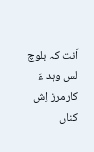اَنت کہ بلوچ لس وہد ءَ کارمرز اِش کناں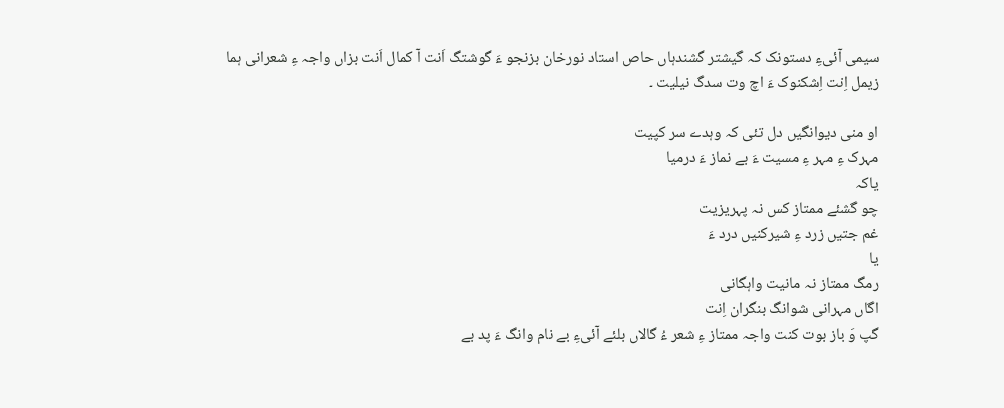سیمی آئیءِ دستونک کہ گیشتر گشندہاں حاص استاد نورخان بزنجو ءَ گوشتگ اَنت آ کمال اَنت بزاں واجہ ءِ شعرانی ہما زیمل اِنت اِشکنوک ءَ اچ وت سدگ نیلیت ۔

او منی دیوانگیں دل تئی کہ وہدے سر کپیت
مہرک ءِ مہر ءِ مسیت ءَ بے نماز ءَ درمیا
یاکہ
چو گشئے ممتاز کس نہ پہریزیت
غم جتیں زرد ءِ شیرکنیں درد ءَ
یا
رمگ ممتاز نہ مانیت واہگانی
اگاں مہرانی شوانگ بنگران اِنت
گپ وَ باز بوت کنت واجہ ممتاز ءِ شعر ءُ گالاں بلئے آئیءِ بے نام وانگ ءَ پد بے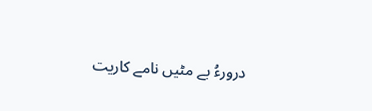درورءُ بے مٹیں نامے کاریت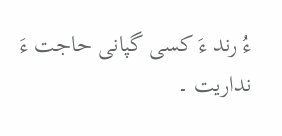ءُ رند ءَ کسی گپانی حاجت ءَ نداریت ۔